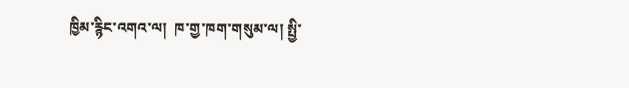ཁྱིམ་རྙིང་འགའ་ལ།  ཁ་གྱ་ཁག་གསུམ་ལ། སྤྱི་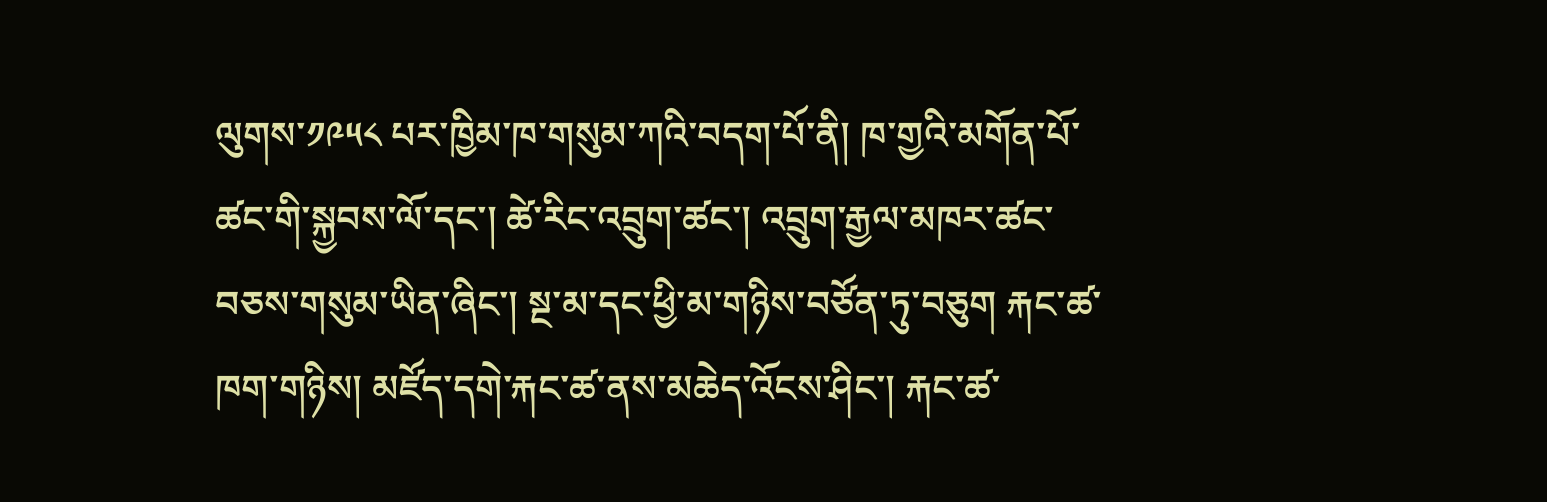ལུགས་༡༩༥༨ པར་ཁྱིམ་ཁ་གསུམ་ཀའི་བདག་པོ་ནི། ཁ་གྱའི་མགོན་པོ་ཚང་གི་སྐྱབས་ལོ་དང་། ཚེ་རིང་འབྲུག་ཚང་། འབྲུག་རྒྱལ་མཁར་ཚང་བཅས་གསུམ་ཡིན་ཞིང་། སྔ་མ་དང་ཕྱི་མ་གཉིས་བཙོན་ཏུ་བཅུག རྐང་ཚ་ཁག་གཉིས། མཛོད་དགེ་རྐང་ཚ་ནས་མཆེད་འོངས་ཤིང་། རྐང་ཚ་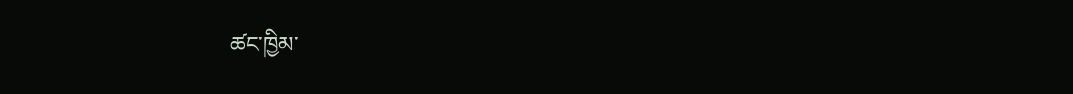ཚང་ཁྱིམ་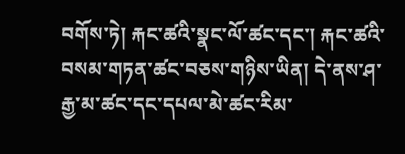བགོས་ཏེ། རྐང་ཚའི་སྣང་ལོ་ཚང་དང་། རྐང་ཚའི་བསམ་གཏན་ཚང་བཅས་གཉིས་ཡིན། དེ་ནས་ཤ་རྒྱ་མ་ཚང་དང་དཔལ་མེ་ཚང་རིམ་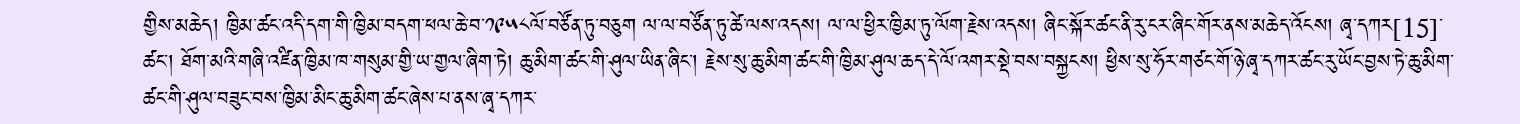གྱིས་མཆེད། ཁྱིམ་ཚང་འདི་དག་གི་ཁྱིམ་བདག་ཕལ་ཆེ་བ་༡༩༥༨ལོ་བཙོན་ཏུ་བཅུག ལ་ལ་བཙོན་ཏུ་ཚེ་ལས་འདས། ལ་ལ་ཕྱིར་ཁྱིམ་ཏུ་ལོག་རྗེས་འདས། ཞིང་སྐོར་ཚང་ནི་རུ་ངར་ཞིང་གོར་ནས་མཆེད་འོངས། ཞྭ་དཀར[15]་ཚང་། ཐོག་མའི་གཞི་འཛིན་ཁྱིམ་ཁ་གསུམ་གྱི་ཡ་གྱལ་ཞིག་ཏེ། ཆུ་མིག་ཚང་གི་ཤུལ་ཡིན་ཞིང་། རྗེས་སུ་ཆུ་མིག་ཚང་གི་ཁྱིམ་ཤུལ་ཆད་དེ་ལོ་འགར་སྡེ་བས་བསྐྱངས། ཕྱིས་སུ་ཧོར་གཙང་གོ་ཉེ་ཞྭ་དཀར་ཚང་རུ་ཡོང་བྱས་ཏེ་ཆུ་མིག་ཚང་གི་ཤུལ་བཟུང་བས་ཁྱིམ་མིང་ཆུ་མིག་ཚང་ཞེས་པ་ནས་ཞྭ་དཀར་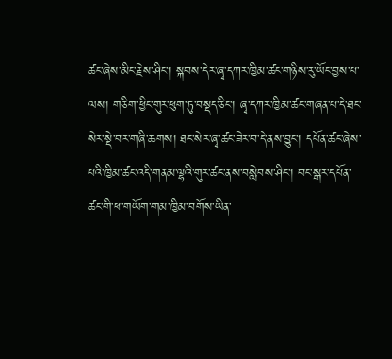ཚང་ཞེས་མིང་རྗེས་ཤིང་། སྐབས་དེར་ཞྭ་དཀར་ཁྱིམ་ཚང་གཉིས་རུ་ཡོང་བྱས་པ་ལས། གཅིག་ཕྱིང་གུར་ཕུག་ཏུ་བསྡད་ཅིང་། ཞྭ་དཀར་ཁྱིམ་ཚང་གཞན་པ་དེ་ཐང་སེར་སྡེ་བར་གཞི་ཆགས། ཐང་སེར་ཞྭ་ཚང་ཟེར་བ་དེ་ནས་བྱུང་། དཔོན་ཚང་ཞེས་པའི་ཁྱིམ་ཚང་འདི་གནམ་ལྷའི་གུར་ཚང་ནས་བསླེབས་ཤིང་། བང་སྒར་དཔོན་ཚང་གི་ཕ་གཡོག་གམ་ཁྱིམ་བགོས་ཡིན་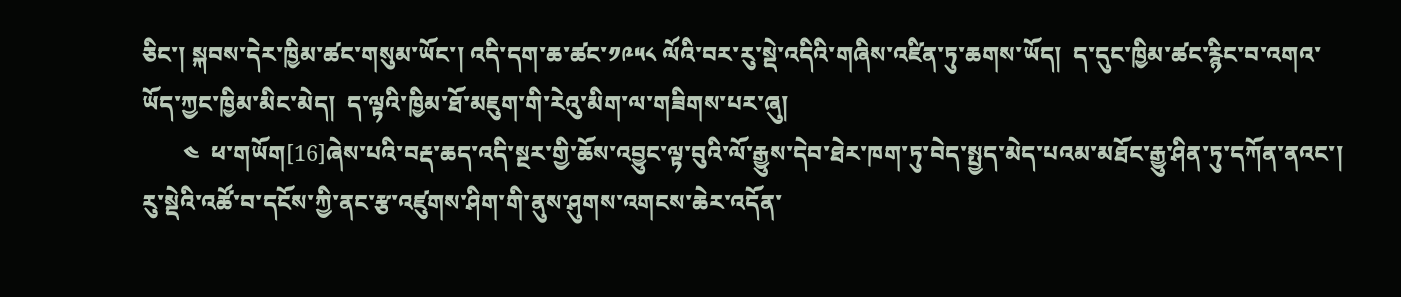ཅིང་། སྐབས་དེར་ཁྱིམ་ཚང་གསུམ་ཡོང་། འདི་དག་ཆ་ཚང་༡༩༥༨ ལོའི་བར་རུ་སྡེ་འདིའི་གཞིས་འཛིན་ཏུ་ཆགས་ཡོད།  ད་དུང་ཁྱིམ་ཚང་རྙིང་བ་འགའ་ཡོད་ཀྱང་ཁྱིམ་མིང་མེད།  ད་ལྟའི་ཁྱིམ་ཐོ་མཇུག་གི་རེའུ་མིག་ལ་གཟིགས་པར་ཞུ།
       ༤  ཕ་གཡོག[16]ཞེས་པའི་བརྡ་ཆད་འདི་སྔར་གྱི་ཆོས་འབྱུང་ལྟ་བུའི་ལོ་རྒྱུས་དེབ་ཐེར་ཁག་ཏུ་བེད་སྤྱད་མེད་པའམ་མཐོང་རྒྱུ་ཤིན་ཏུ་དཀོན་ནའང་། རུ་སྡེའི་འཚོ་བ་དངོས་ཀྱི་ནང་རྩ་འཛུགས་ཤིག་གི་ནུས་ཤུགས་འགངས་ཆེར་འདོན་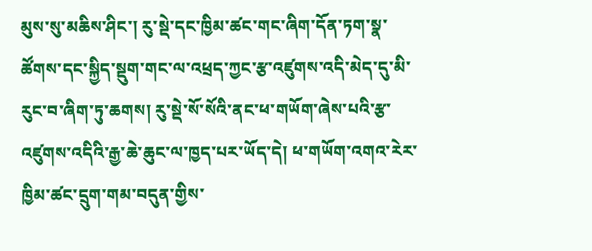མུས་སུ་མཆིས་ཤིང་། རུ་སྡེ་དང་ཁྱིམ་ཚང་གང་ཞིག་དོན་ཏག་སྣ་ཚོགས་དང་སྐྱིད་སྡུག་གང་ལ་འཕྲད་ཀྱང་རྩ་འཛུགས་འདི་མེད་དུ་མི་རུང་བ་ཞིག་ཏུ་ཆགས། རུ་སྡེ་སོ་སོའི་ནང་ཕ་གཡོག་ཞེས་པའི་རྩ་འཛུགས་འདིའི་རྒྱ་ཆེ་ཆུང་ལ་ཁྱད་པར་ཡོད་དེ། ཕ་གཡོག་འགའ་རེར་ཁྱིམ་ཚང་དྲུག་གམ་བདུན་གྱིས་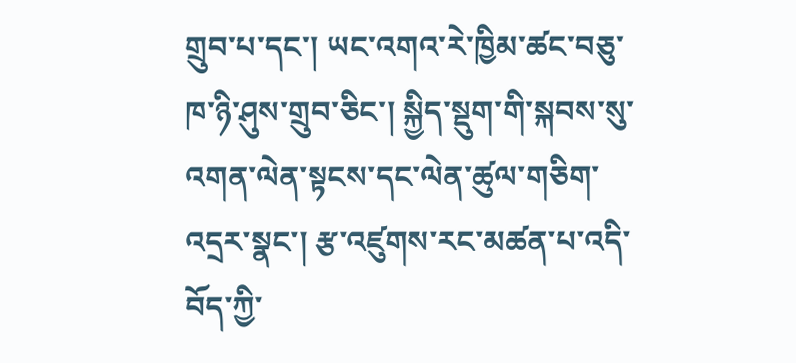གྲུབ་པ་དང་། ཡང་འགའ་རེ་ཁྱིམ་ཚང་བཅུ་ཁ་ཉི་ཤུས་གྲུབ་ཅིང་། སྐྱིད་སྡུག་གི་སྐབས་སུ་འགན་ལེན་སྟངས་དང་ལེན་ཚུལ་གཅིག་འདྲར་སྣང་། རྩ་འཛུགས་རང་མཚན་པ་འདི་བོད་ཀྱི་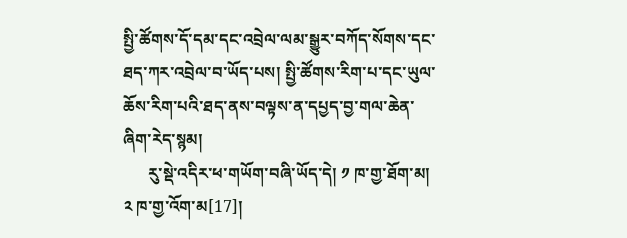སྤྱི་ཚོགས་དོ་དམ་དང་འབྲེལ་ལམ་སྒྱུར་བཀོད་སོགས་དང་ཐད་ཀར་འབྲེལ་བ་ཡོད་པས། སྤྱི་ཚོགས་རིག་པ་དང་ཡུལ་ཆོས་རིག་པའི་ཐད་ནས་བལྟས་ན་དཔྱད་བྱ་གལ་ཆེན་ཞིག་རེད་སྙམ།
      རུ་སྡེ་འདིར་ཕ་གཡོག་བཞི་ཡོད་དེ། ༡ ཁ་གྱ་ཐོག་མ། ༢ ཁ་གྱ་འོག་མ[17]།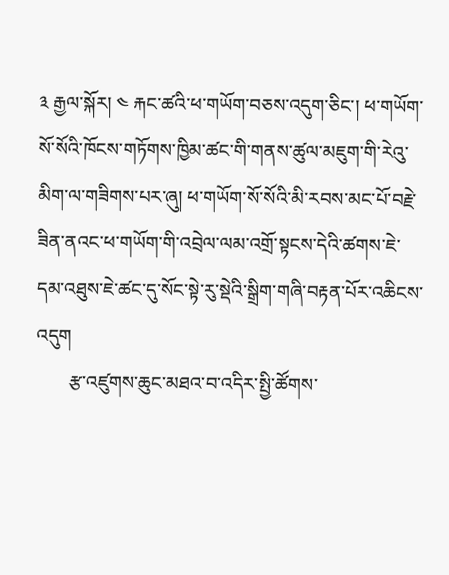༣ རྒྱལ་སྐོར། ༤ རྐང་ཚའི་ཕ་གཡོག་བཅས་འདུག་ཅིང་། ཕ་གཡོག་སོ་སོའི་ཁོངས་གཏོགས་ཁྱིམ་ཚང་གི་གནས་ཚུལ་མཇུག་གི་རེའུ་མིག་ལ་གཟིགས་པར་ཞུ། ཕ་གཡོག་སོ་སོའི་མི་རབས་མང་པོ་བརྗེ་ཟིན་ནའང་ཕ་གཡོག་གི་འབྲེལ་ལམ་འགྲོ་སྟངས་དེའི་ཚགས་ཇེ་དམ་འཐུས་ཇེ་ཚང་དུ་སོང་སྟེ་རུ་སྡེའི་སྒྲིག་གཞི་བརྟན་པོར་འཆིངས་འདུག
       རྩ་འཛུགས་ཆུང་མཐའ་བ་འདིར་སྤྱི་ཚོགས་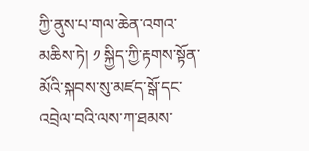ཀྱི་ནུས་པ་གལ་ཆེན་འགའ་མཆིས་ཏེ། ༡ སྐྱིད་ཀྱི་རྟགས་སྟོན་མོའི་སྐབས་སུ་མཛད་སྒོ་དང་འབྲེལ་བའི་ལས་ཀ་ཐམས་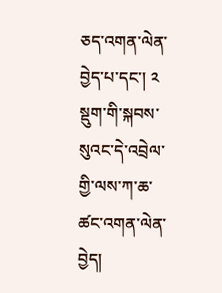ཅད་འགན་ལེན་བྱེད་པ་དང་། ༢ སྡུག་གི་སྐབས་སུའང་དེ་འབྲེལ་གྱི་ལས་ཀ་ཆ་ཚང་འགན་ལེན་བྱེད།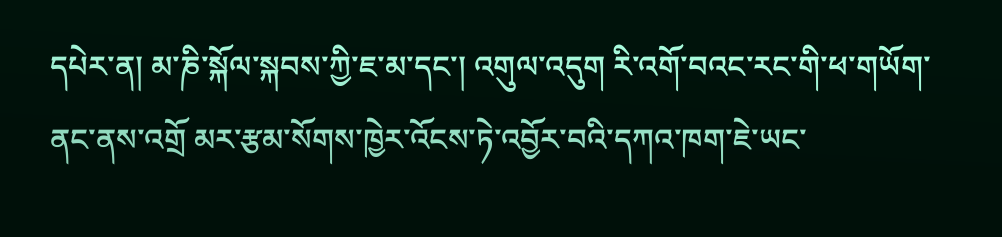དཔེར་ན། མ་ཎི་སྐོལ་སྐབས་ཀྱི་ཇ་མ་དང་། འགུལ་འདུག རི་འགོ་བའང་རང་གི་ཕ་གཡོག་ནང་ནས་འགྲོ མར་རྩམ་སོགས་ཁྱེར་འོངས་ཏེ་འབྱོར་བའི་དཀའ་ཁག་ཇེ་ཡང་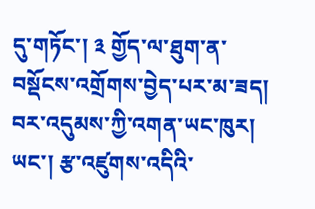དུ་གཏོང་། ༣ གྱོད་ལ་ཐུག་ན་བསྡོངས་འགྲོགས་བྱེད་པར་མ་ཟད། བར་འདུམས་ཀྱི་འགན་ཡང་ཁུར། ཡང་། རྩ་འཛུགས་འདིའི་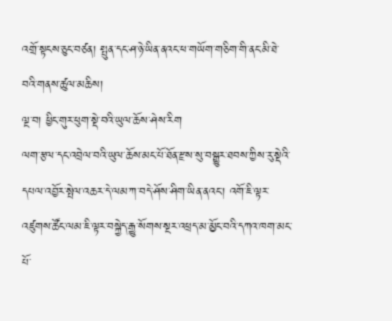འགྲོ་སྟངས་ཅུང་བཙན། སྤུན་དང་ཤ་ཉེ་ཡིན་ནའང་ཕ་གཡོག་གཅིག་གི་ནང་མི་ཐེ་བའི་གནས་ཚུལ་མཆིས།
ལྔ་བ། ཕྱིང་གུར་ཕུག་སྡེ་བའི་ཡུལ་ཆོས་ཤེས་རིག
ལག་རྩལ་དང་འབྲེལ་བའི་ཡུལ་ཆོས་མང་པོ་ཐོན་རྫས་སུ་བསྒྱུར་ཐབས་ཀྱིས་རུ་སྡེའི་དཔལ་འབྱོར་སྤེལ་འཆར་དེ་ལམ་ཀ་བདེ་ཤོས་ཤིག་ཡིན་ནའང་། འགོ་ཇི་ལྟར་འཛུགས་ཚོང་ལམ་ཇི་ལྟར་བསྐྱེད་རྒྱུ་སོགས་སྔར་འཕྲད་མ་མྱོང་བའི་དཀའ་ཁག་མང་པོ་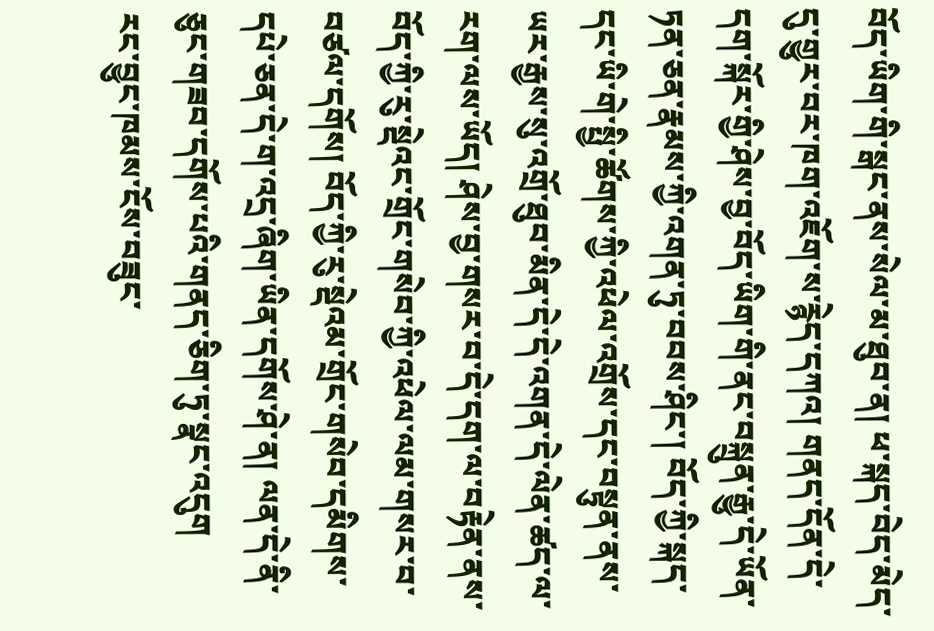བོད་ཡིག་གི་སྒང་ནས་སེལ་མ་ཐུབ་ན། ཕ་སྐད་བེད་མེད་དུ་གྱུར་བར་ཁག་འཇོག་ས་རྙེད་དཀའ། གནད་དོན་དེ་དག་སྐོར་གྱི་ཤེས་བྱ་བོད་ཡིག་གི་ནང་བསྐྲུན་རྒྱུ་དེ་ཡོན་ཏན་ཅན་རྣམས་ཀྱི་འགན་ཏུ་བབས་ཤིང་། བོད་ཀྱི་སྐད་དང་ཡི་གེ་སྤྱི་ཚོགས་ཀྱི་འཕེལ་འགྲོས་དང་བསྟུན་ནས་ཡར་རྒྱས་སུ་འགྲོ་ཐུབ་མིན་དེ་དེ་འགན་དེ་ལེན་ཚད་ལ་རག་ལས་ཡོད། ཤེས་བྱ་གསར་བ་དེ་དག་ལ་བརྟེན་ནས་བོད་ཀྱི་རུ་སྡེའང་གྲོང་གསེབ་ཀྱི་འཕེལ་ལམ་གསར་བ་བཙལ་དགོས། བོད་ཀྱི་རུ་སྡེའམ་གྲོང་གསེབ་དམིགས་དཔེ་ཅན་དེ་ག་འདྲ་ཞིག་ཡིན་དགོས་ཤེ་ན། ལན་དེ་ནི་ཅུང་གཟབ་དགོས་པའི་གནད་ཅིག་ཏུ་སྣང་འདུག
རང་བྱུང་ཁམས་ངོས་བཟུང་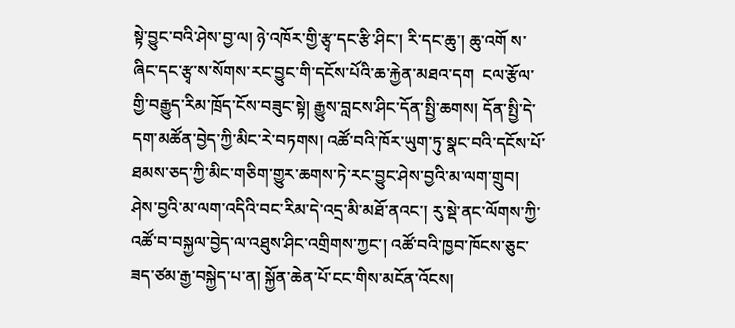སྟེ་བྱུང་བའི་ཤེས་བྱ་ལ། ཉེ་འཁོར་གྱི་རྩྭ་དང་རྩི་ཤིང་། རི་དང་ཆུ་། ཆུ་འགོ ས་ཞིང་དང་རྩྭ་ས་སོགས་རང་བྱུང་གི་དངོས་པོའི་ཆ་རྐྱེན་མཐའ་དག  ངལ་རྩོལ་གྱི་བརྒྱུད་རིམ་ཁྲོད་ངོས་བཟུང་སྟེ། རྒྱུས་བླངས་ཤིང་དོན་སྤྱི་ཆགས། དོན་སྤྱི་དེ་དག་མཚོན་བྱེད་ཀྱི་མིང་རེ་བཏགས། འཚོ་བའི་ཁོར་ཡུག་ཏུ་སྣང་བའི་དངོས་པོ་ཐམས་ཅད་ཀྱི་མིང་གཅིག་གྱུར་ཆགས་ཏེ་རང་བྱུང་ཤེས་བྱའི་མ་ལག་གྲུབ། ཤེས་བྱའི་མ་ལག་འདིའི་བང་རིམ་དེ་འདྲ་མི་མཐོ་ནའང་། རུ་སྡེ་ནང་ལོགས་ཀྱི་འཚོ་བ་བསྐྱལ་བྱེད་ལ་འཐུས་ཤིང་འགྲིགས་ཀྱང་། འཚོ་བའི་ཁྱབ་ཁོངས་ཅུང་ཟད་ཙམ་རྒྱ་བསྐྱེད་པ་ན། སྐྱོན་ཆེན་པོ་ངང་གིས་མངོན་འོངས།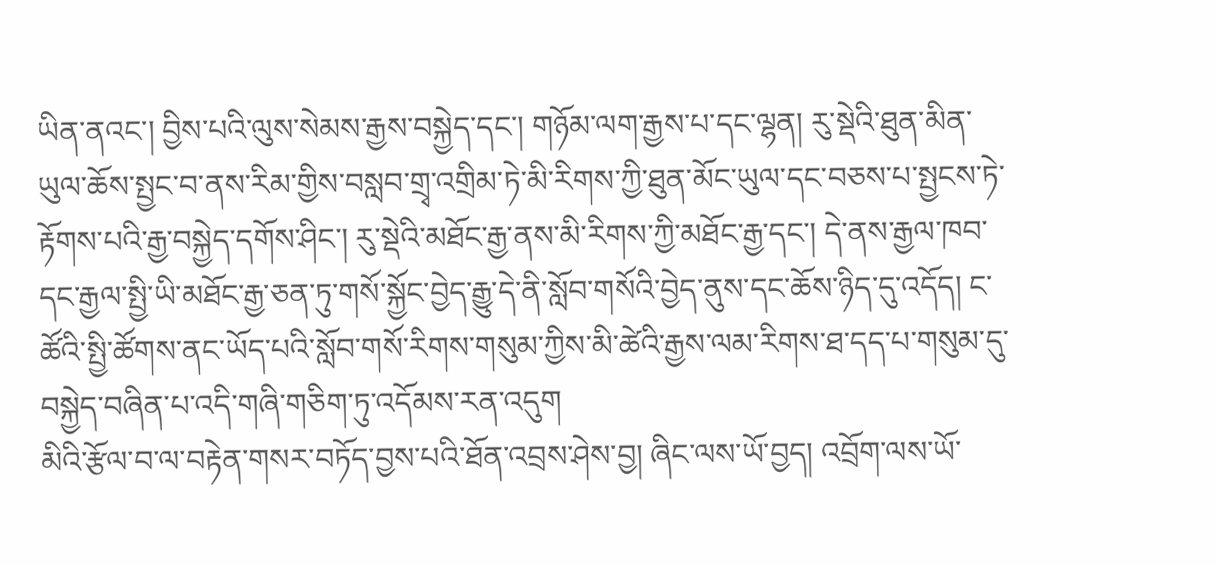ཡིན་ནའང་། བྱིས་པའི་ལུས་སེམས་རྒྱས་བསྐྱེད་དང་། གཉོམ་ལག་རྒྱས་པ་དང་ལྷན། རུ་སྡེའི་ཐུན་མིན་ཡུལ་ཆོས་སྤྱང་བ་ནས་རིམ་གྱིས་བསླབ་གྲྭ་འགྲིམ་ཏེ་མི་རིགས་ཀྱི་ཐུན་མོང་ཡུལ་དང་བཅས་པ་སྤྱངས་ཏེ་རྟོགས་པའི་རྒྱ་བསྐྱེད་དགོས་ཤིང་། རུ་སྡེའི་མཐོང་རྒྱ་ནས་མི་རིགས་ཀྱི་མཐོང་རྒྱ་དང་། དེ་ནས་རྒྱལ་ཁབ་དང་རྒྱལ་སྤྱི་ཡི་མཐོང་རྒྱ་ཅན་ཏུ་གསོ་སྐྱོང་བྱེད་རྒྱུ་དེ་ནི་སློབ་གསོའི་བྱེད་ནུས་དང་ཆོས་ཉིད་དུ་འདོད། ང་ཚོའི་སྤྱི་ཚོགས་ནང་ཡོད་པའི་སློབ་གསོ་རིགས་གསུམ་ཀྱིས་མི་ཚེའི་རྒྱས་ལམ་རིགས་ཐ་དད་པ་གསུམ་དུ་བསྐྱེད་བཞིན་པ་འདི་གཞི་གཅིག་ཏུ་འདོམས་རན་འདུག
མིའི་རྩོལ་བ་ལ་བརྟེན་གསར་བཏོད་བྱས་པའི་ཐོན་འབྲས་ཤེས་བྱ། ཞིང་ལས་ཡོ་བྱད། འབྲོག་ལས་ཡོ་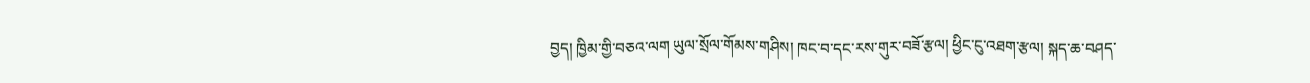བྱད། ཁྱིམ་གྱི་བཅའ་ལག ཡུལ་སྲོལ་གོམས་གཤིས། ཁང་བ་དང་རས་གུར་བཟོ་རྩལ། ཕྱིང་ངུ་འཐག་རྩལ། སྐད་ཆ་བཤད་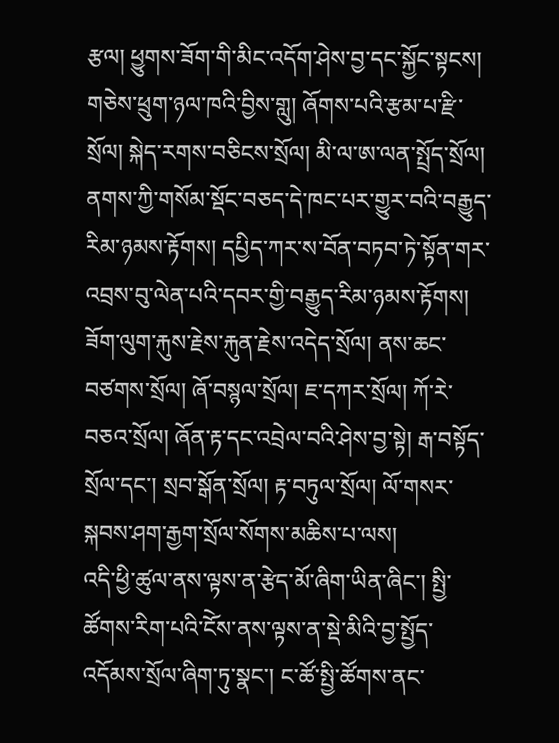རྩལ། ཕྱུགས་ཟོག་གི་མིང་འདོག་ཤེས་བྱ་དང་སྐྱོང་སྟངས།  གཅེས་ཕྲུག་ཉལ་ཁའི་བྱིས་གླུ། ཞོགས་པའི་རྩམ་པ་རྫི་སྲོལ། སྐེད་རགས་བཅིངས་སྲོལ། མི་ལ་ཨ་ལན་སྤྲོད་སྲོལ། ནགས་ཀྱི་གསོམ་སྡོང་བཅད་དེ་ཁང་པར་གྱུར་བའི་བརྒྱུད་རིམ་ཉམས་རྟོགས། དཔྱིད་ཀར་ས་བོན་བཏབ་ཏེ་སྟོན་གར་འབྲས་བུ་ལེན་པའི་དབར་གྱི་བརྒྱུད་རིམ་ཉམས་རྟོགས། ཟོག་ལུག་རྐུས་རྗེས་རྐུན་རྗེས་འདེད་སྲོལ། ནས་ཆང་བཙགས་སྲོལ། ཞོ་བསྙལ་སྲོལ། ཇ་དཀར་སྲོལ། ཀོ་རེ་བཅའ་སྲོལ། ཞོན་རྟ་དང་འབྲེལ་བའི་ཤེས་བྱ་སྟེ། རྒ་བསྟོད་སྲོལ་དང་། སྲབ་སྒོན་སྲོལ། རྟ་བཏུལ་སྲོལ། ལོ་གསར་སྐབས་ཤག་རྒྱག་སྲོལ་སོགས་མཆིས་པ་ལས།
འདི་ཕྱི་ཚུལ་ནས་ལྟས་ན་རྩེད་མོ་ཞིག་ཡིན་ཞིང་། སྤྱི་ཚོགས་རིག་པའི་ངོེས་ནས་ལྟས་ན་སྡེ་མིའི་བྱ་སྤྱོད་འདོམས་སྲོལ་ཞིག་ཏུ་སྣང་། ང་ཚོ་སྤྱི་ཚོགས་ནང་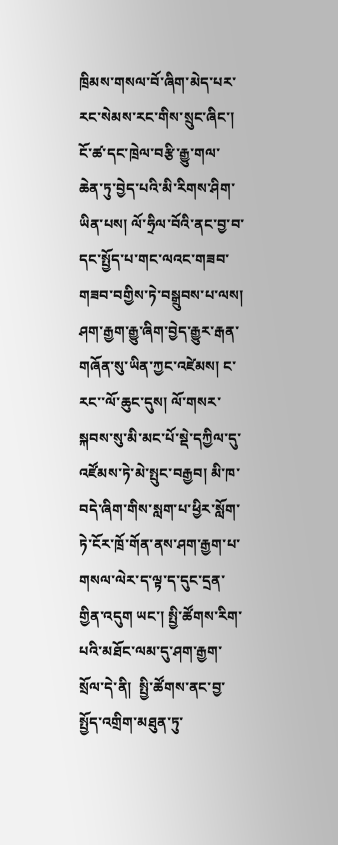ཁྲིམས་གསལ་བོ་ཞིག་མེད་པར་རང་སེམས་རང་གིས་སྲུང་ཞིང་། ངོ་ཚ་དང་ཁྲེལ་བརྩི་རྒྱུ་གལ་ཆེན་ཏུ་བྱེད་པའི་མི་རིགས་ཤིག་ཡིན་པས། ལོ་ཧྲིལ་བོའི་ནང་བྱ་བ་དང་སྤྱོད་པ་གང་ལའང་གཟབ་གཟབ་བགྱིས་ཏེ་བསྒྲུབས་པ་ལས། ཤག་རྒྱག་རྒྱུ་ཞིག་བྱེད་རྒྱུར་རྒན་གཞོན་སུ་ཡིན་ཀྱང་འཛེམས། ང་རང་་ལོ་ཆུང་དུས། ལོ་གསར་སྐབས་སུ་མི་མང་པོ་སྡེ་དཀྱིལ་དུ་འཛོམས་ཏེ་མེ་སྤུང་བརྒྱབ། མི་ཁ་བདེ་ཞིག་གིས་སླག་པ་ཕྱིར་སློག་ཏེ་ངོར་ཁྲོ་གོན་ནས་ཤག་རྒྱག་པ་གསལ་ལེར་ད་ལྟ་ད་དུང་དྲན་གྱིན་འདུག ཡང་། སྤྱི་ཚོགས་རིག་པའི་མཐོང་ལམ་དུ་ཤག་རྒྱག་སྲོལ་དེ་ནི།  སྤྱི་ཚོགས་ནང་བྱ་སྤྱོད་འགྲིག་མཐུན་ཏུ་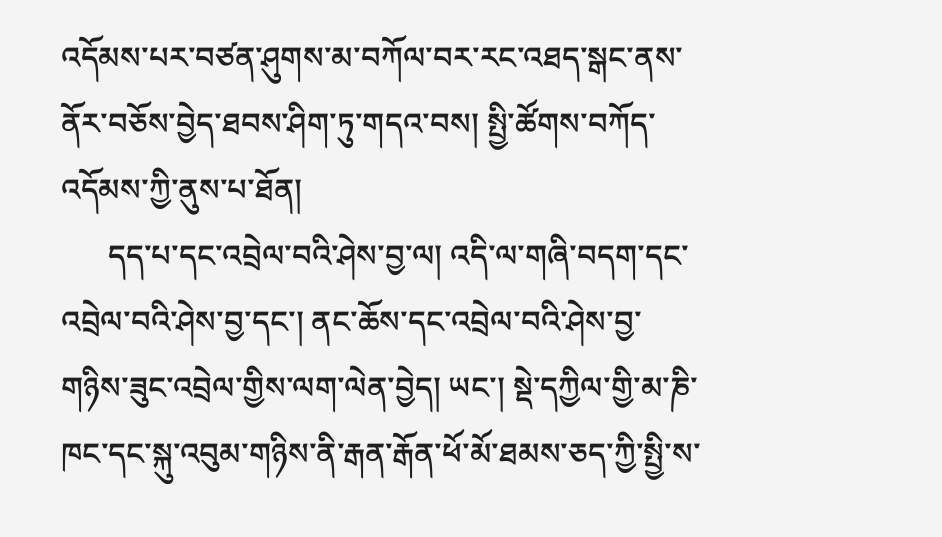འདོམས་པར་བཙན་ཤུགས་མ་བཀོལ་བར་རང་འཐད་སྒང་ནས་ནོར་བཅོས་བྱེད་ཐབས་ཤིག་ཏུ་གདའ་བས། སྤྱི་ཚོགས་བཀོད་འདོམས་ཀྱི་ནུས་པ་ཐོན།
      དད་པ་དང་འབྲེལ་བའི་ཤེས་བྱ་ལ། འདི་ལ་གཞི་བདག་དང་འབྲེལ་བའི་ཤེས་བྱ་དང་། ནང་ཆོས་དང་འབྲེལ་བའི་ཤེས་བྱ་གཉིས་ཟུང་འབྲེལ་གྱིས་ལག་ལེན་བྱེད། ཡང་། སྡེ་དཀྱིལ་གྱི་མ་ཎི་ཁང་དང་སྐུ་འབུམ་གཉིས་ནི་རྒན་རྒོན་ཕོ་མོ་ཐམས་ཅད་ཀྱི་སྤྱི་ས་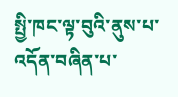སྤྱི་ཁང་ལྟ་བུའི་ནུས་པ་འདོན་བཞིན་པ་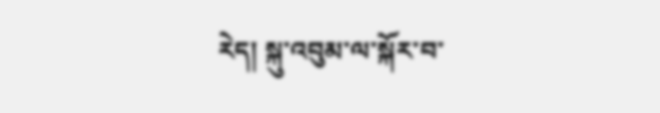རེད། སྐུ་འབུམ་ལ་སྐོར་བ་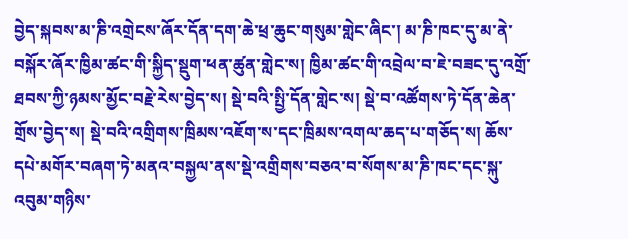བྱེད་སྐབས་མ་ཎི་འགྲེངས་ཞོར་དོན་དག་ཆེ་ཕྲ་ཆུང་གསུམ་གླེང་ཞིང་། མ་ཎི་ཁང་དུ་མ་ནེ་བསྐོར་ཞོར་ཁྱིམ་ཚང་གི་སྐྱིད་སྡུག་ཕན་ཚུན་གླེང་ས། ཁྱིམ་ཚང་གི་འབྲེལ་བ་ཇེ་བཟང་དུ་འགྲོ་ཐབས་ཀྱི་ཉམས་མྱོང་བརྗེ་རེས་བྱེད་ས། སྡེ་བའི་སྤྱི་དོན་གླེང་ས། སྡེ་བ་འཚོགས་ཏེ་དོན་ཆེན་གྲོས་བྱེད་ས། སྡེ་བའི་འགྲིགས་ཁྲིམས་འཇོག་ས་དང་ཁྲིམས་འགལ་ཆད་པ་གཅོད་ས། ཆོས་དཔེ་མགོར་བཞག་ཏེ་མནའ་བསྐྱལ་ནས་སྡེ་འགྲིགས་བཅའ་བ་སོགས་མ་ཎི་ཁང་དང་སྐུ་འབུམ་གཉིས་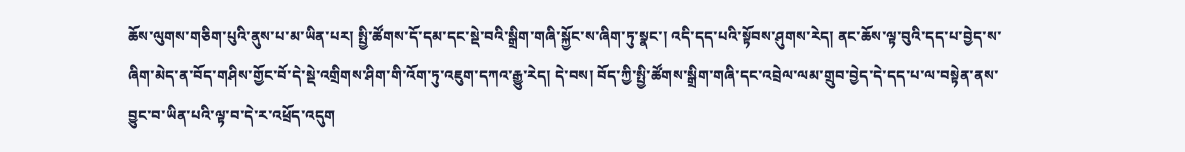ཆོས་ལུགས་གཅིག་པུའི་ནུས་པ་མ་ཡིན་པར། སྤྱི་ཚོགས་དོ་དམ་དང་སྡེ་བའི་སྒྲིག་གཞི་སྐྱོང་ས་ཞིག་ཏུ་སྣང་། འདི་དད་པའི་སྟོབས་ཤུགས་རེད། ནང་ཆོས་ལྟ་བུའི་དད་པ་བྱེད་ས་ཞིག་མེད་ན་བོད་གཤིས་གྱོང་བོ་དེ་སྡེ་འགྲིགས་ཤིག་གི་འོག་ཏུ་འཇུག་དཀའ་རྒྱུ་རེད། དེ་བས། བོད་ཀྱི་སྤྱི་ཚོགས་སྒྲིག་གཞི་དང་འབྲེལ་ལམ་གྲུབ་བྱེད་དེ་དད་པ་ལ་བསྟེན་ནས་བྱུང་བ་ཡིན་པའི་ལྟ་བ་དེ་ར་འཕྲོད་འདུག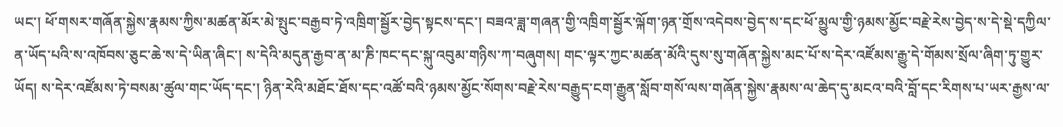ཡང་། ཕོ་གསར་གཞོན་སྐྱེས་རྣམས་ཀྱིས་མཚན་མོར་མེ་སྤུང་བརྒྱབ་ཏེ་འཁྲིག་སྦྱོར་བྱེད་སྟངས་དང་། བཟའ་ཟླ་གཞན་གྱི་འཁྲིག་སྦྱོར་ལྐོག་ཉན་གྲོས་འདེབས་བྱེད་ས་དང་ཕོ་མྱུལ་གྱི་ཉམས་མྱོང་བརྗེ་རེས་བྱེད་ས་དེ་སྡེ་དཀྱིལ་ན་ཡོད་པའི་ས་འཁོབས་ཅུང་ཆེ་ས་དེ་ཡིན་ཞིང་། ས་དེའི་མདུན་རྒྱབ་ན་མ་ཎི་ཁང་དང་སྐུ་འབུམ་གཉིས་ཀ་བཞུགས། གང་ལྟར་ཀྱང་མཚན་མོའི་དུས་སུ་གཞོན་སྐྱེས་མང་པོ་ས་དེར་འཛོམས་རྒྱུ་དེ་གོམས་སྲོལ་ཞིག་ཏུ་གྱུར་ཡོད། ས་དེར་འཛོམས་ཏེ་བསམ་ཚུལ་གང་ཡོད་དང་། ཉིན་རེའི་མཐོང་ཐོས་དང་འཚོ་བའི་ཉམས་མྱོང་སོགས་བརྗེ་རེས་བརྒྱུད་ངག་རྒྱུན་སློབ་གསོ་ལས་གཞོན་སྐྱེས་རྣམས་ལ་ཆེད་དུ་མངའ་བའི་བློ་དང་རིགས་པ་ཡར་རྒྱས་ལ་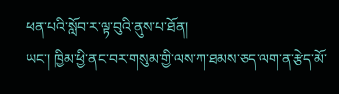ཕན་པའི་སློབ་ར་ལྟ་བུའི་ནུས་པ་ཐོན།
ཡང་། ཁྱིམ་ཕྱི་ནང་བར་གསུམ་གྱི་ལས་ཀ་ཐམས་ཅད་ལག་ན་རྩེད་མོ་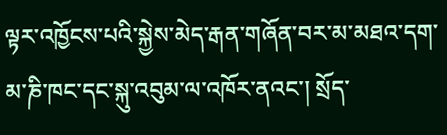ལྟར་འཁྱོངས་པའི་སྐྱེས་མེད་རྒན་གཞོན་བར་མ་མཐའ་དག་མ་ཎི་ཁང་དང་སྐུ་འབུམ་ལ་འཁོར་ནའང་། སྲོད་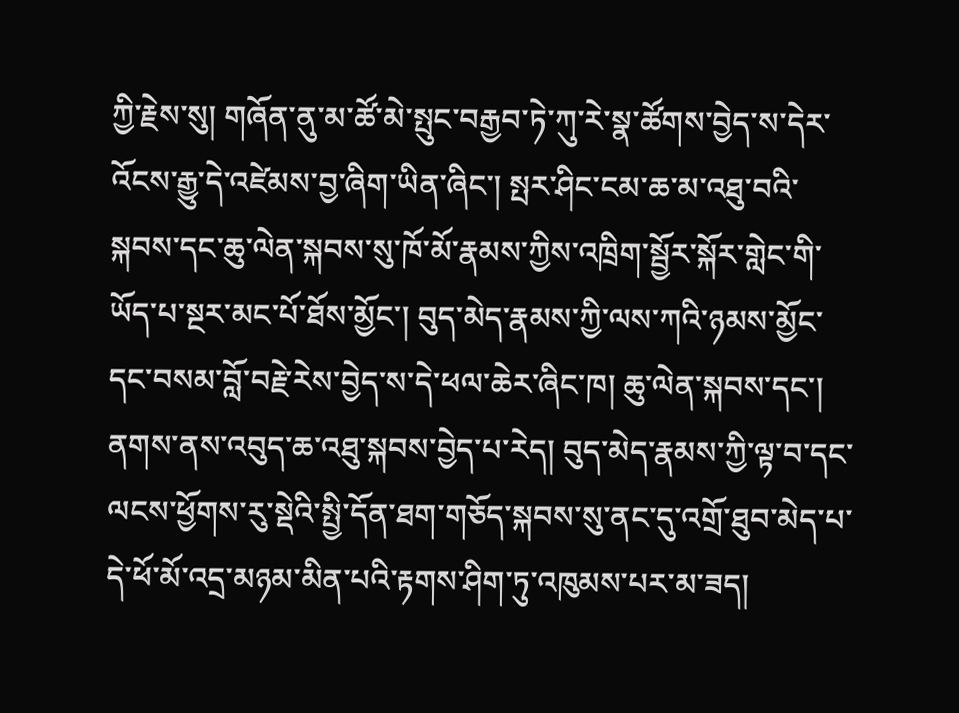ཀྱི་རྗེས་སུ། གཞོན་ནུ་མ་ཚོ་མེ་སྤུང་བརྒྱབ་ཏེ་ཀུ་རེ་སྣ་ཚོགས་བྱེད་ས་དེར་འོངས་རྒྱུ་དེ་འཛེམས་བྱ་ཞིག་ཡིན་ཞིང་། སྤར་ཤིང་ངམ་ཆ་མ་འཐུ་བའི་སྐབས་དང་ཆུ་ལེན་སྐབས་སུ་ཁོ་མོ་རྣམས་ཀྱིས་འཁྲིག་སྦྱོར་སྐོར་གླེང་གི་ཡོད་པ་སྔར་མང་པོ་ཐོས་མྱོང་། བུད་མེད་རྣམས་ཀྱི་ལས་ཀའི་ཉམས་མྱོང་དང་བསམ་བློ་བརྗེ་རེས་བྱེད་ས་དེ་ཕལ་ཆེར་ཞིང་ཁ། ཆུ་ལེན་སྐབས་དང་། ནགས་ནས་འབུད་ཆ་འཐུ་སྐབས་བྱེད་པ་རེད། བུད་མེད་རྣམས་ཀྱི་ལྟ་བ་དང་ལངས་ཕྱོགས་རུ་སྡེའི་སྤྱི་དོན་ཐག་གཅོད་སྐབས་སུ་ནང་དུ་འགྲོ་ཐུབ་མེད་པ་དེ་ཕོ་མོ་འདྲ་མཉམ་མིན་པའི་རྟགས་ཤིག་ཏུ་འཁུམས་པར་མ་ཟད།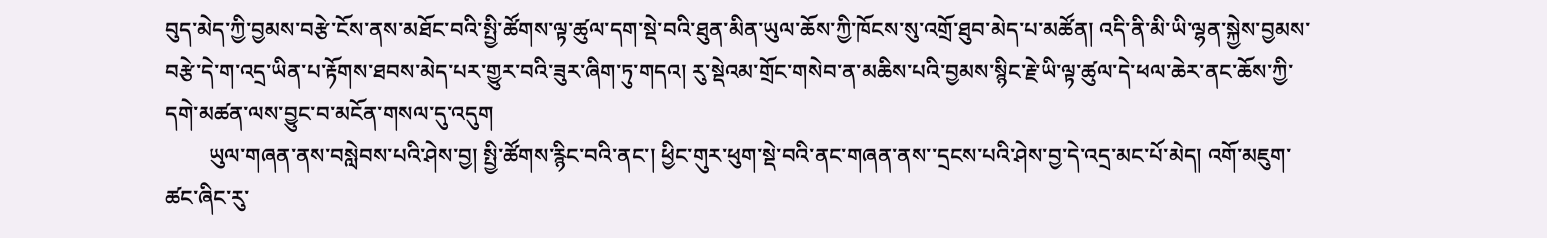བུད་མེད་ཀྱི་བྱམས་བརྩེ་ངོས་ནས་མཐོང་བའི་སྤྱི་ཚོགས་ལྟ་ཚུལ་དག་སྡེ་བའི་ཐུན་མིན་ཡུལ་ཆོས་ཀྱི་ཁོངས་སུ་འགྲོ་ཐུབ་མེད་པ་མཚོན། འདི་ནི་མི་ཡི་ལྷན་སྐྱེས་བྱམས་བརྩེ་དེ་ག་འདྲ་ཡིན་པ་རྟོགས་ཐབས་མེད་པར་གྱུར་བའི་ཟུར་ཞིག་ཏུ་གདའ། རུ་སྡེའམ་གྲོང་གསེབ་ན་མཆིས་པའི་བྱམས་སྙིང་རྗེ་ཡི་ལྟ་ཚུལ་དེ་ཕལ་ཆེར་ནང་ཆོས་ཀྱི་དགེ་མཚན་ལས་བྱུང་བ་མངོན་གསལ་དུ་འདུག
        ཡུལ་གཞན་ནས་བསླེབས་པའི་ཤེས་བྱ། སྤྱི་ཚོགས་རྙིང་བའི་ནང་། ཕྱིང་གུར་ཕུག་སྡེ་བའི་ནང་གཞན་ནས་་དྲངས་པའི་ཤེས་བྱ་དེ་འདྲ་མང་པོ་མེད། འགོ་མཇུག་ཚང་ཞིང་རུ་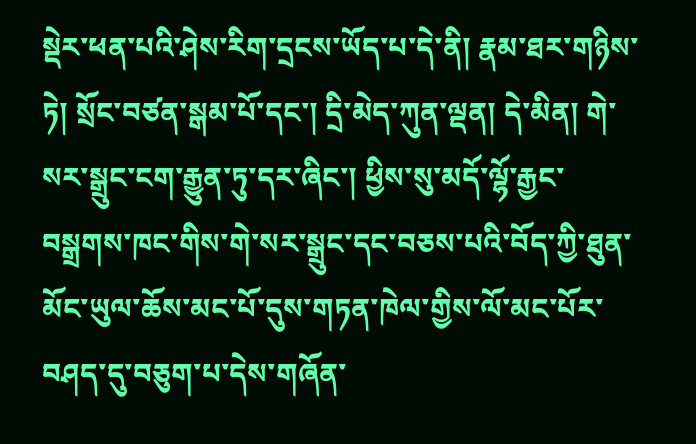སྡེར་ཕན་པའི་ཤེས་རིག་དྲངས་ཡོད་པ་དེ་ནི། རྣམ་ཐར་གཉིས་ཏེ། སྲོང་བཙན་སྒམ་པོ་དང་། དྲི་མེད་ཀུན་ལྡན། དེ་མིན། གེ་སར་སྒྲུང་ངག་རྒྱུན་ཏུ་དར་ཞིང་། ཕྱིས་སུ་མདོ་ལྷོ་རྒྱང་བསྒྲགས་ཁང་གིས་གེ་སར་སྒྲུང་དང་བཅས་པའི་བོད་ཀྱི་ཐུན་མོང་ཡུལ་ཆོས་མང་པོ་དུས་གཏན་ཁེལ་གྱིས་ལོ་མང་པོར་བཤད་དུ་བཅུག་པ་དེས་གཞོན་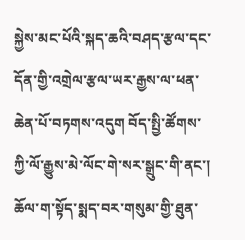སྐྱེས་མང་པོའི་སྐད་ཆའི་བཤད་རྩལ་དང་དོན་གྱི་འགྲེལ་རྩལ་ཡར་རྒྱས་ལ་ཕན་ཆེན་པོ་བཏགས་འདུག བོད་སྤྱི་ཚོགས་ཀྱི་ལོ་རྒྱུས་མེ་ལོང་གེ་སར་སྒྲུང་གི་ནང་། ཆོལ་ག་སྟོད་སྨད་བར་གསུམ་གྱི་ཐུན་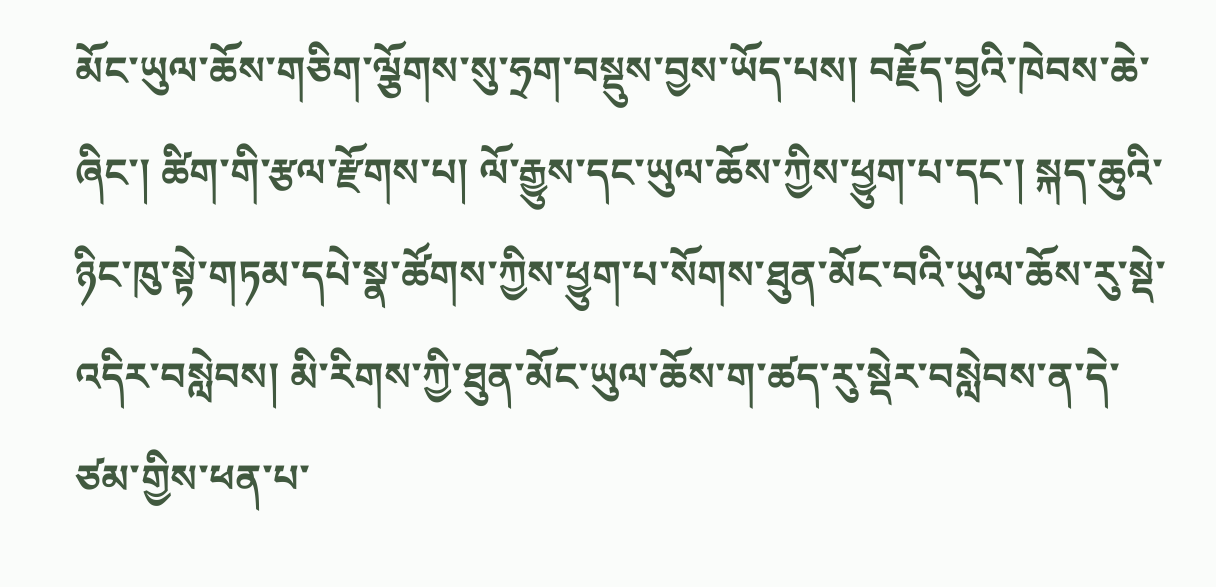མོང་ཡུལ་ཆོས་གཅིག་ལྕོགས་སུ་ཧྲག་བསྡུས་བྱས་ཡོད་པས། བརྗོད་བྱའི་ཁེབས་ཆེ་ཞིང་། ཚིག་གི་རྩལ་རྫོགས་པ། ལོ་རྒྱུས་དང་ཡུལ་ཆོས་ཀྱིས་ཕྱུག་པ་དང་། སྐད་ཆུའི་ཉིང་ཁུ་སྟེ་གཏམ་དཔེ་སྣ་ཚོགས་ཀྱིས་ཕྱུག་པ་སོགས་ཐུན་མོང་བའི་ཡུལ་ཆོས་རུ་སྡེ་འདིར་བསླེབས། མི་རིགས་ཀྱི་ཐུན་མོང་ཡུལ་ཆོས་ག་ཚད་རུ་སྡེར་བསླེབས་ན་དེ་ཙམ་གྱིས་ཕན་པ་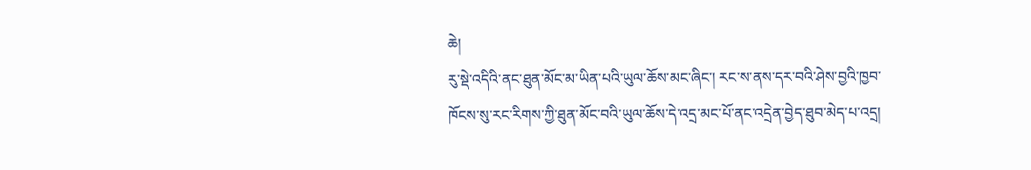ཆེ།
རུ་སྡེ་འདིའི་ནང་ཐུན་མོང་མ་ཡིན་པའི་ཡུལ་ཆོས་མང་ཞིང་། རང་ས་ནས་དར་བའི་ཤེས་བྱའི་ཁྱབ་ཁོངས་སུ་རང་རིགས་ཀྱི་ཐུན་མོང་བའི་ཡུལ་ཆོས་དེ་འདྲ་མང་པོ་ནང་འདྲེན་བྱེད་ཐུབ་མེད་པ་འདྲ།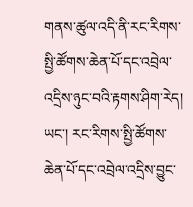གནས་ཚུལ་འདི་ནི་རང་རིགས་སྤྱི་ཚོགས་ཆེན་པོ་དང་འབྲེལ་འདྲིས་ཉུང་བའི་རྟགས་ཤིག་རེད། ཡང་། རང་རིགས་སྤྱི་ཚོགས་ཆེན་པོ་དང་འབྲེལ་འདྲིས་བྱུང་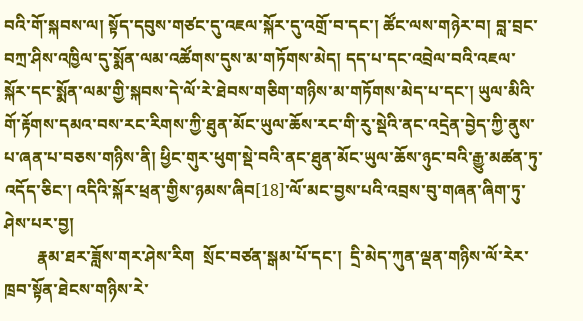བའི་གོ་སྐབས་ལ། སྟོད་དབུས་གཙང་དུ་འཇལ་སྐོར་དུ་འགྲོ་བ་དང་། ཚོང་ལས་གཉེར་བ། བླ་བྲང་བཀྲ་ཤིས་འཁྱིལ་དུ་སྨོན་ལམ་འཚོགས་དུས་མ་གཏོགས་མེད། དད་པ་དང་འབྲེལ་བའི་འཇལ་སྐོར་དང་སྨོན་ལམ་གྱི་སྐབས་དེ་ལོ་རེ་ཐེབས་གཅིག་གཉིས་མ་གཏོགས་མེད་པ་དང་། ཡུལ་མིའི་གོ་རྟོགས་དམའ་བས་རང་རིགས་ཀྱི་ཐུན་མོང་ཡུལ་ཆོས་རང་གི་རུ་སྡེའི་ནང་འདྲེན་བྱེད་ཀྱི་ནུས་པ་ཞན་པ་བཅས་གཉིས་ནི། ཕྱིང་གུར་ཕུག་སྡེ་བའི་ནང་ཐུན་མོང་ཡུལ་ཆོས་ཉུང་བའི་རྒྱུ་མཚན་ཏུ་འདོད་ཅིང་། འདིའི་སྐོར་ཕྲན་གྱིས་ཉམས་ཞིབ[18]་ལོ་མང་བྱས་པའི་འབྲས་བུ་གཞན་ཞིག་ཏུ་ཤེས་པར་བྱ།
        རྣམ་ཐར་ཟློས་གར་ཤེས་རིག  སྲོང་བཙན་སྒམ་པོ་དང་།  དྲི་མེད་ཀུན་ལྡན་གཉིས་ལོ་རེར་ཁྲབ་སྟོན་ཐེངས་གཉིས་རེ་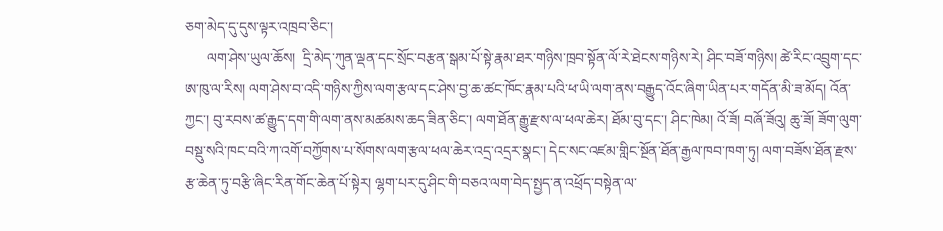ཅག་མེད་དུ་དུས་ལྟར་འཁྲབ་ཅིང་།
      ལག་ཤེས་ཡུལ་ཆོས།  དྲི་མེད་ཀུན་ལྡན་དང་སྲོང་བརྩན་སྒམ་པོ་སྟེ་རྣམ་ཐར་གཉིས་ཁྲབ་སྟོན་ལོ་རེ་ཐེངས་གཉིས་རེ། ཤིང་བཟོ་གཉིས། ཚེ་རིང་འབྲུག་དང་ཨ་ཁུ་ལ་རིས། ལག་ཤེས་བ་འདི་གཉིས་ཀྱིས་ལག་རྩལ་དང་ཤེས་བྱ་ཆ་ཚང་ཁོང་རྣམ་པའི་ཕ་ཡི་ལག་ནས་བརྒྱུད་འོང་ཞིག་ཡིན་པར་གདོན་མི་ཟ་མོད། འོན་ཀྱང་། བུ་རབས་ཚ་རྒྱུད་དག་གི་ལག་ནས་མཚམས་ཆད་ཟིན་ཅིང་། ལག་ཐོན་རྒྱུ་རྫས་ལ་ཕལ་ཆེར། ཐོམ་བུ་དང་། ཤིང་ཁེམ། འོ་ཟོ། བཞོ་ཟོའུ། ཆུ་ཟོ། ཟོག་ལུག་བསྡུ་སའི་ཁང་བའི་ཀ་འགོ་བཀྱོགས་པ་སོགས་ལག་རྩལ་ཕལ་ཆེར་འདྲ་འདྲར་སྣང་། དེང་སང་འཛམ་གླིང་སྔོན་ཐོན་རྒྱལ་ཁབ་ཁག་ཏུ། ལག་བཟོས་ཐོན་རྫས་རྩ་ཆེན་ཏུ་བརྩི་ཞིང་རིན་གོང་ཆེན་པོ་སྟེར། ལྷག་པར་དུ་ཤིང་གི་བཅའ་ལག་བེད་སྤྱད་ན་འཕྲོད་བསྟེན་ལ་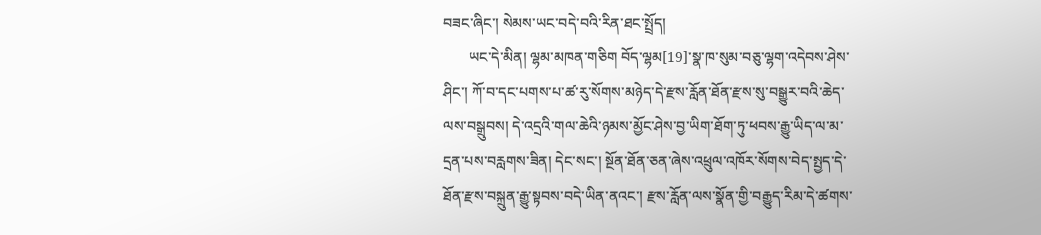བཟང་ཞིང་། སེམས་ཡང་བདེ་བའི་རིན་ཐང་སྤྲོད།
       ཡང་དེ་མིན། ལྷམ་མཁན་གཅིག བོད་ལྷམ[19]་སྣ་ཁ་སུམ་བཅུ་ལྷག་འདེབས་ཤེས་ཤིང་། ཀོ་བ་དང་པགས་པ་ཚ་རུ་སོགས་མཉེད་དེ་རྫས་རློན་ཐོན་རྫས་སུ་བསྒྱུར་བའི་ཆེད་ལས་བསྒྲུབས། དེ་འདྲའི་གལ་ཆེའི་ཉམས་མྱོང་ཤེས་བྱ་ཡིག་ཐོག་ཏུ་ཕབས་རྒྱུ་ཡིད་ལ་མ་དྲན་པས་བརླགས་ཟིན། དེང་སང་། སྔོན་ཐོན་ཅན་ཞེས་འཕྲུལ་འཁོར་སོགས་བེད་སྤྱད་དེ་ཐོན་རྫས་བསྐྲུན་རྒྱུ་སྟབས་བདེ་ཡིན་ནའང་། རྫས་རློན་ལས་སྣོན་གྱི་བརྒྱུད་རིམ་དེ་ཚགས་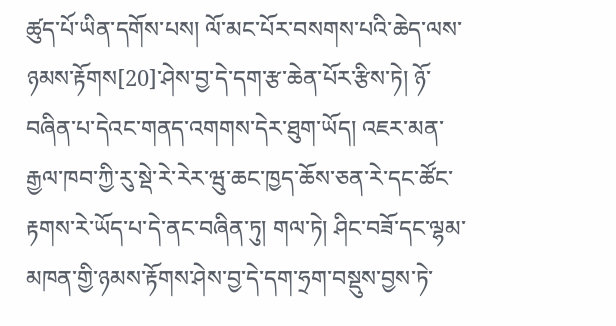ཚུད་པོ་ཡིན་དགོས་པས། ལོ་མང་པོར་བསགས་པའི་ཆེད་ལས་ཉམས་རྟོགས[20]་ཤེས་བྱ་དེ་དག་རྩ་ཆེན་པོར་རྩིས་ཏེ། ཉོ་བཞིན་པ་དེའང་གནད་འགགས་དེར་ཐུག་ཡོད། འཇར་མན་རྒྱལ་ཁབ་ཀྱི་རུ་སྡེ་རེ་རེར་ཝུ་ཆང་ཁྱད་ཆོས་ཅན་རེ་དང་ཚོང་རྟགས་རེ་ཡོད་པ་དེ་ནང་བཞིན་ཏུ། གལ་ཏེ། ཤིང་བཟོ་དང་ལྷམ་མཁན་གྱི་ཉམས་རྟོགས་ཤེས་བྱ་དེ་དག་ཧྲག་བསྡུས་བྱས་ཏེ་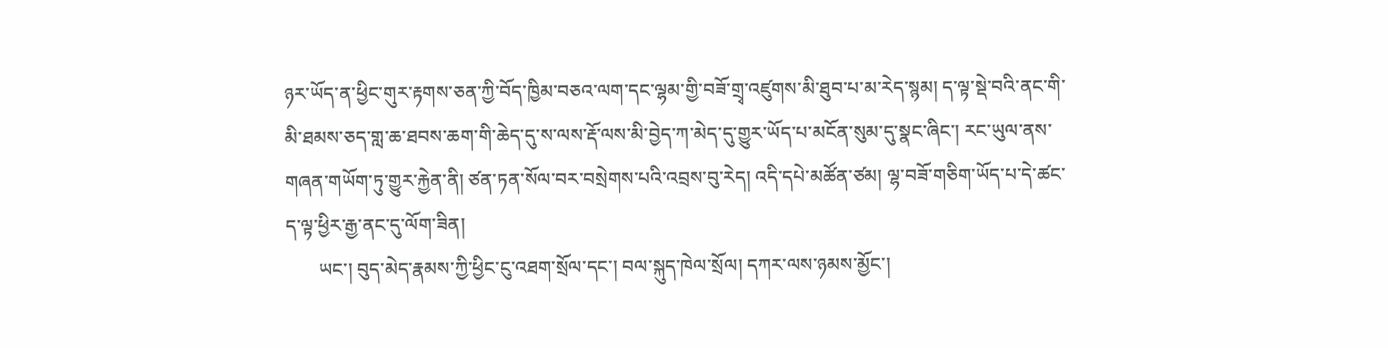ཉར་ཡོད་ན་ཕྱིང་གུར་རྟགས་ཅན་ཀྱི་བོད་ཁྱིམ་བཅའ་ལག་དང་ལྷམ་གྱི་བཟོ་གྲྭ་འཛུགས་མི་ཐུབ་པ་མ་རེད་སྙམ། ད་ལྟ་སྡེ་བའི་ནང་གི་མི་ཐམས་ཅད་གླ་ཆ་ཐབས་ཆག་གི་ཆེད་དུ་ས་ལས་རྡོ་ལས་མི་བྱེད་ཀ་མེད་དུ་གྱུར་ཡོད་པ་མངོན་སུམ་དུ་སྣང་ཞིང་། རང་ཡུལ་ནས་གཞན་གཡོག་ཏུ་གྱུར་རྐྱེན་ནི། ཙན་ཏན་སོལ་བར་བསྲེགས་པའི་འབྲས་བུ་རེད། འདི་དཔེ་མཚོན་ཙམ། ལྷ་བཟོ་གཅིག་ཡོད་པ་དེ་ཚང་ད་ལྟ་ཕྱིར་རྒྱ་ནང་དུ་ལོག་ཟིན།
       ཡང་། བུད་མེད་རྣམས་ཀྱི་ཕྱིང་ངུ་འཐག་སྲོལ་དང་། བལ་སྐུད་ཁེལ་སྲོལ། དཀར་ལས་ཉམས་མྱོང་།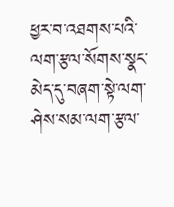ཕྱར་བ་འཐགས་པའི་ལག་རྩལ་སོགས་སྣང་མེད་དུ་བཞག་སྟེ་ལག་ཤེས་སམ་ལག་རྩལ་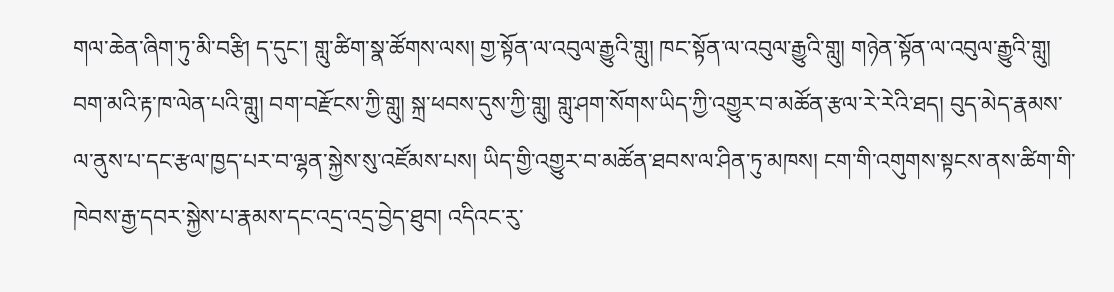གལ་ཆེན་ཞིག་ཏུ་མི་བརྩི། ད་དུང་། གླུ་ཚིག་སྣ་ཚོགས་ལས། གྱ་སྟོན་ལ་འབུལ་རྒྱུའི་གླུ། ཁང་སྟོན་ལ་འབུལ་རྒྱུའི་གླུ། གཉེན་སྟོན་ལ་འབུལ་རྒྱུའི་གླུ། བག་མའི་རྟ་ཁ་ལེན་པའི་གླུ། བག་བརྫོངས་ཀྱི་གླུ། སྐྲ་ཕབས་དུས་ཀྱི་གླུ། གླུ་ཤག་སོགས་ཡིད་ཀྱི་འགྱུར་བ་མཚོན་རྩལ་རེ་རེའི་ཐད། བུད་མེད་རྣམས་ལ་ནུས་པ་དང་རྩལ་ཁྱད་པར་བ་ལྷན་སྐྱེས་སུ་འཛོམས་པས། ཡིད་གྱི་འགྱུར་བ་མཚོན་ཐབས་ལ་ཤིན་ཏུ་མཁས། ངག་གི་འགུགས་སྟངས་ནས་ཚིག་གི་ཁེབས་རྒྱ་དབར་སྐྱེས་པ་རྣམས་དང་འདྲ་འདྲ་བྱེད་ཐུབ། འདིའང་རུ་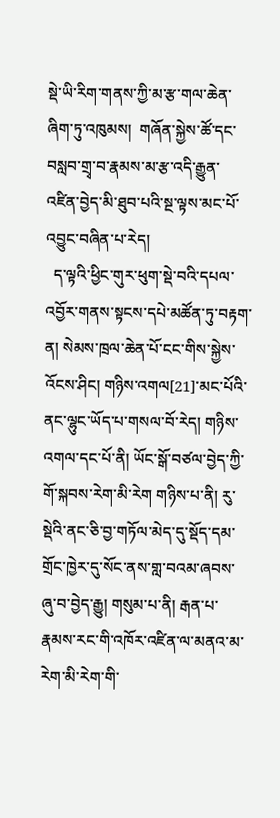སྡེ་ཡི་རིག་གནས་ཀྱི་མ་རྩ་གལ་ཆེན་ཞིག་ཏུ་འཁུམས།  གཞོན་སྐྱེས་ཚོ་དང་བསླབ་གྲྭ་བ་རྣམས་མ་རྩ་འདི་རྒྱུན་འཛིན་བྱེད་མི་ཐུབ་པའི་སྔ་ལྟས་མང་པོ་འབྱུང་བཞིན་པ་རེད།
  ད་ལྟའི་ཕྱིང་གུར་ཕུག་སྡེ་བའི་དཔལ་འབྱོར་གནས་སྟངས་དཔེ་མཚོན་ཏུ་བརྟག་ན། སེམས་ཁྲལ་ཆེན་པོ་ངང་གིས་སྐྱེས་འོངས་ཤིང། གཉིས་འགལ[21]་མང་པོའི་ནང་ལྷུང་ཡོད་པ་གསལ་བོ་རེད། གཉིས་འགལ་དང་པོ་ནི། ཡོང་སྒོ་བཙལ་བྱེད་ཀྱི་གོ་སྐབས་རེག་མི་རེག གཉིས་པ་ནི། རུ་སྡེའི་ནང་ཅི་བྱ་གཏོལ་མེད་དུ་སྡོད་དམ་གྲོང་ཁྱེར་དུ་སོང་ནས་གླ་བའམ་ཞབས་ཞུ་བ་བྱེད་རྒྱུ། གསུམ་པ་ནི། རྒན་པ་རྣམས་རང་གི་འཁོར་འཛིན་ལ་མནའ་མ་རེག་མི་རེག་གི་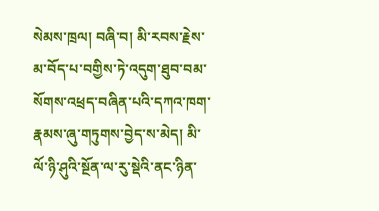སེམས་ཁྲལ། བཞི་བ། མི་རབས་རྗེས་མ་བོད་པ་བགྱིས་ཏེ་འདུག་ཐུབ་བམ་སོགས་འཕྲད་བཞིན་པའི་དཀའ་ཁག་རྣམས་ཞུ་གཏུགས་བྱེད་ས་མེད། མི་ལོ་ཉི་ཤུའི་སྔོན་ལ་རུ་སྡེའི་ནང་ཉིན་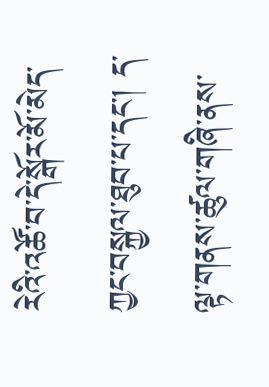རེའི་འཚོ་བ་དེ་སྒོར་མོ་མེད་ཀྱང་བསྐྱལ་ཐུབ་པ་དང་། ད་ལྟ་གནས་ཚུལ་གཞི་ནས་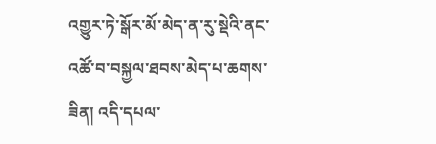འགྱུར་ཏེ་སྒོར་མོ་མེད་ན་རུ་སྡེའི་ནང་འཚོ་བ་བསྐྱལ་ཐབས་མེད་པ་ཆགས་ཟིན། འདི་དཔལ་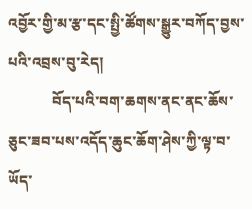འབྱོར་གྱི་མ་རྩ་དང་སྤྱི་ཚོགས་སྒྱུར་བཀོད་བྱས་པའི་འབྲས་བུ་རེད།
            བོད་པའི་བག་ཆགས་ནང་ནང་ཆོས་ཅུང་ཟབ་པས་འདོད་ཆུང་ཆོག་ཤེས་ཀྱི་ལྟ་བ་ཡོད་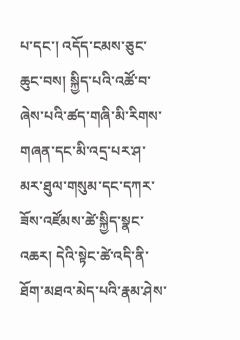པ་དང་། འདོད་ངམས་ཅུང་ཆུང་བས། སྐྱིད་པའི་འཚོ་བ་ཞེས་པའི་ཚད་གཞི་མི་རིགས་གཞན་དང་མི་འདྲ་པར་ཤ་མར་ཐུལ་གསུམ་དང་དཀར་ཟོས་འཛོམས་ཚེ་སྐྱིད་སྣང་འཆར། དེའི་སྟེང་ཚེ་འདི་ནི་ཐོག་མཐའ་མེད་པའི་རྣམ་ཤེས་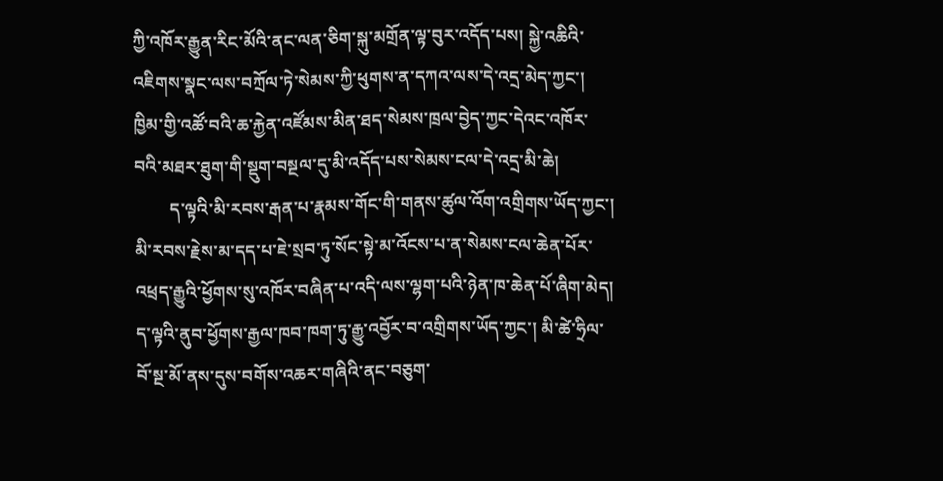ཀྱི་འཁོར་རྒྱུན་རིང་མོའི་ནང་ལན་ཅིག་སྐུ་མགྲོན་ལྟ་བུར་འདོད་པས། སྐྱེ་འཆིའི་འཇིགས་སྣང་ལས་བཀྲོལ་ཏེ་སེམས་ཀྱི་ཕུགས་ན་དཀའ་ལས་དེ་འདྲ་མེད་ཀྱང་། ཁྱིམ་གྱི་འཚོ་བའི་ཆ་རྐྱེན་འཛོམས་མིན་ཐད་སེམས་ཁྲལ་བྱེད་ཀྱང་དེའང་འཁོར་བའི་མཐར་ཐུག་གི་སྡུག་བསྔལ་དུ་མི་འདོད་པས་སེམས་ངལ་དེ་འདྲ་མི་ཆེ།
        ད་ལྟའི་མི་རབས་རྒན་པ་རྣམས་གོང་གི་གནས་ཚུལ་འོག་འགྲིགས་ཡོད་ཀྱང་། མི་རབས་རྗེས་མ་དད་པ་ཇེ་སྲབ་ཏུ་སོང་སྟེ་མ་འོངས་པ་ན་སེམས་ངལ་ཆེན་པོར་འཕྲད་རྒྱུའི་ཕྱོགས་སུ་འཁོར་བཞིན་པ་འདི་ལས་ལྷག་པའི་ཉེན་ཁ་ཆེན་པོ་ཞིག་མེད། ད་ལྟའི་ནུབ་ཕྱོགས་རྒྱལ་ཁབ་ཁག་ཏུ་རྒྱུ་འབྱོར་བ་འགྲིགས་ཡོད་ཀྱང་། མི་ཚེ་ཧྲིལ་བོ་སྔ་མོ་ནས་དུས་བགོས་འཆར་གཞིའི་ནང་བཅུག་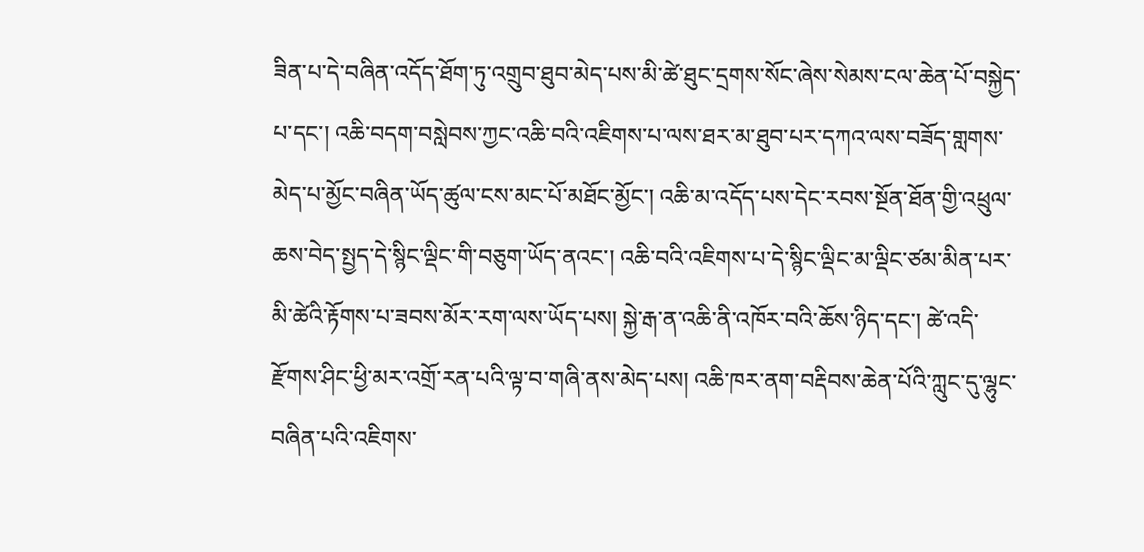ཟིན་པ་དེ་བཞིན་འདོད་ཐོག་ཏུ་འགྲུབ་ཐུབ་མེད་པས་མི་ཚེ་ཐུང་དྲགས་སོང་ཞེས་སེམས་ངལ་ཆེན་པོ་བསྐྱེད་པ་དང་། འཆི་བདག་བསླེབས་ཀྱང་འཆི་བའི་འཇིགས་པ་ལས་ཐར་མ་ཐུབ་པར་དཀའ་ལས་བཟོད་གླགས་མེད་པ་མྱོང་བཞིན་ཡོད་ཚུལ་ངས་མང་པོ་མཐོང་མྱོང་། འཆི་མ་འདོད་པས་དེང་རབས་སྔོན་ཐོན་གྱི་འཕྲུལ་ཆས་བེད་སྤྱད་དེ་སྙིང་ལྡིང་གི་བཅུག་ཡོད་ནའང་། འཆི་བའི་འཇིགས་པ་དེ་སྙིང་ལྡིང་མ་ལྡིང་ཙམ་མིན་པར་མི་ཚེའི་རྟོགས་པ་ཟབས་མོར་རག་ལས་ཡོད་པས། སྐྱེ་རྒ་ན་འཆི་ནི་འཁོར་བའི་ཆོས་ཉིད་དང་། ཚེ་འདི་རྫོགས་ཤིང་ཕྱི་མར་འགྲོ་རན་པའི་ལྟ་བ་གཞི་ནས་མེད་པས། འཆི་ཁར་ནག་བརྡིབས་ཆེན་པོའི་ཀླུང་དུ་ལྷུང་བཞིན་པའི་འཇིགས་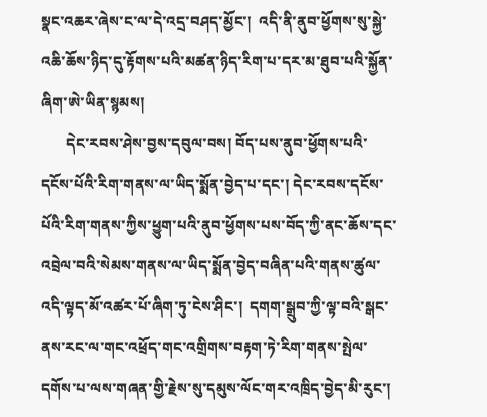སྣང་འཆར་ཞེས་ང་ལ་དེ་འདྲ་བཤད་མྱོང་།  འདི་ནི་ནུབ་ཕྱོགས་སུ་སྐྱེ་འཆི་ཆོས་ཉིད་དུ་རྟོགས་པའི་མཚན་ཉིད་རིག་པ་དར་མ་ཐུབ་པའི་སྐྱོན་ཞིག་ཨེ་ཡིན་སྙམས།
       དེང་རབས་ཤེས་བྱས་དབུལ་བས། བོད་པས་ནུབ་ཕྱོགས་པའི་དངོས་པོའི་རིག་གནས་ལ་ཡིད་སྨོན་བྱེད་པ་དང་། དེང་རབས་དངོས་པོའི་རིག་གནས་ཀྱིས་ཕྱུག་པའི་ནུབ་ཕྱོགས་པས་བོད་ཀྱི་ནང་ཆོས་དང་འབྲེལ་བའི་སེམས་གནས་ལ་ཡིད་སྨོན་བྱེད་བཞིན་པའི་གནས་ཚུལ་འདི་ལྟད་མོ་འཚར་པོ་ཞིག་ཏུ་ངེས་ཤིང་།  དགག་སྒྲུབ་ཀྱི་ལྟ་བའི་སྒང་ནས་རང་ལ་གང་འཕྲོད་གང་འགྲིགས་བརྟག་ཏེ་རིག་གནས་སྤེལ་དགོས་པ་ལས་གཞན་གྱི་རྗེས་སུ་དམུས་ལོང་གར་འཁྲིད་བྱེད་མི་རུང་།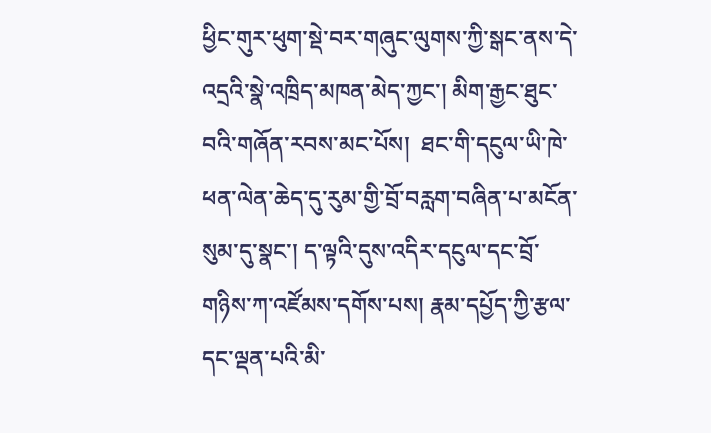ཕྱིང་གུར་ཕུག་སྡེ་བར་གཞུང་ལུགས་ཀྱི་སྒང་ནས་དེ་འདྲའི་སྣེ་འཁྲིད་མཁན་མེད་ཀྱང་། མིག་རྒྱང་ཐུང་བའི་གཞོན་རབས་མང་པོས།  ཐང་གི་དངུལ་ཡི་ཁེ་ཕན་ལེན་ཆེད་དུ་རུམ་གྱི་བྲོ་བརླག་བཞིན་པ་མངོན་སུམ་དུ་སྣང་། ད་ལྟའི་དུས་འདིར་དངུལ་དང་བྲོ་གཉིས་ཀ་འཛོམས་དགོས་པས། རྣམ་དཔྱོད་ཀྱི་རྩལ་དང་ལྡན་པའི་མི་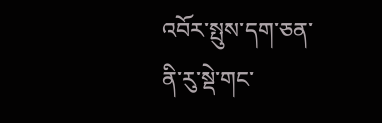འབོར་སྤུས་དག་ཅན་ནི་རུ་སྡེ་གང་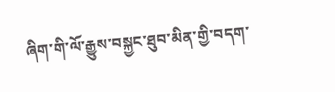ཞིག་གི་ལོ་རྒྱུས་བསྐྱང་ཐུབ་མིན་གྱི་བདག་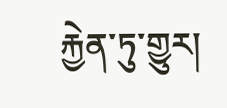རྐྱེན་ཏུ་གྱུར།